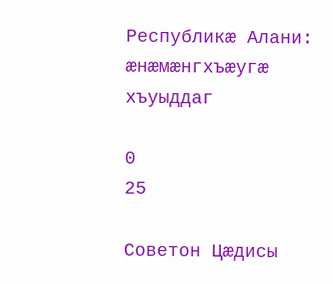Республикæ Алани: æнæмæнгхъæугæ хъуыддаг

0
25

Советон Цæдисы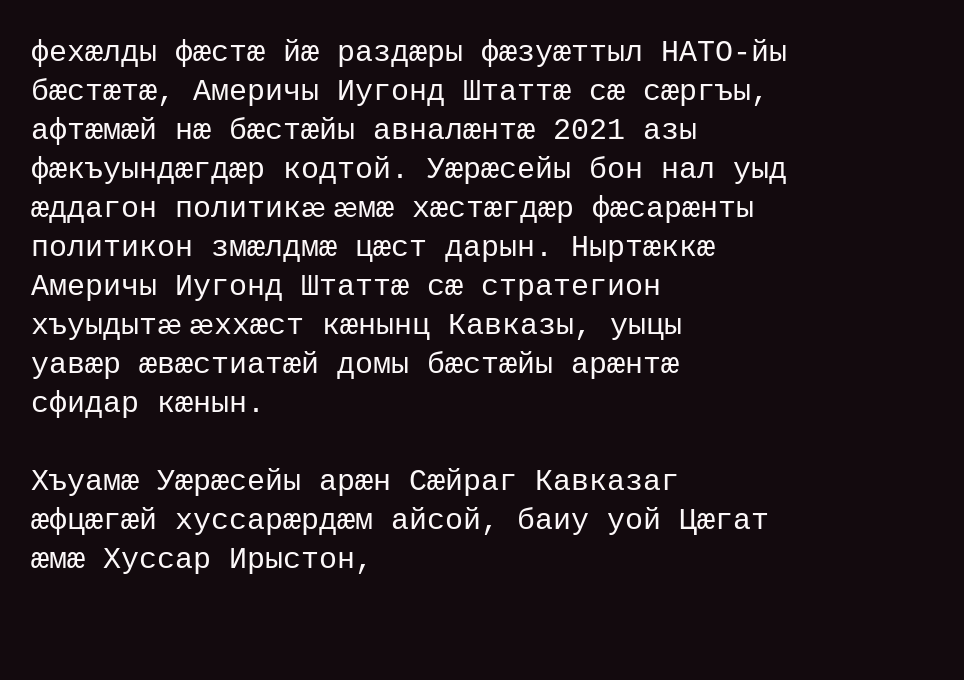фехæлды фæстæ йæ раздæры фæзуæттыл НАТО-йы бæстæтæ, Америчы Иугонд Штаттæ сæ сæргъы, афтæмæй нæ бæстæйы авналæнтæ 2021 азы фæкъуындæгдæр кодтой. Уæрæсейы бон нал уыд æддагон политикæ æмæ хæстæгдæр фæсарæнты политикон змæлдмæ цæст дарын. Ныртæккæ Америчы Иугонд Штаттæ сæ стратегион хъуыдытæ æххæст кæнынц Кавказы, уыцы уавæр æвæстиатæй домы бæстæйы арæнтæ сфидар кæнын.

Хъуамæ Уæрæсейы арæн Сæйраг Кавказаг æфцæгæй хуссарæрдæм айсой, баиу уой Цæгат æмæ Хуссар Ирыстон,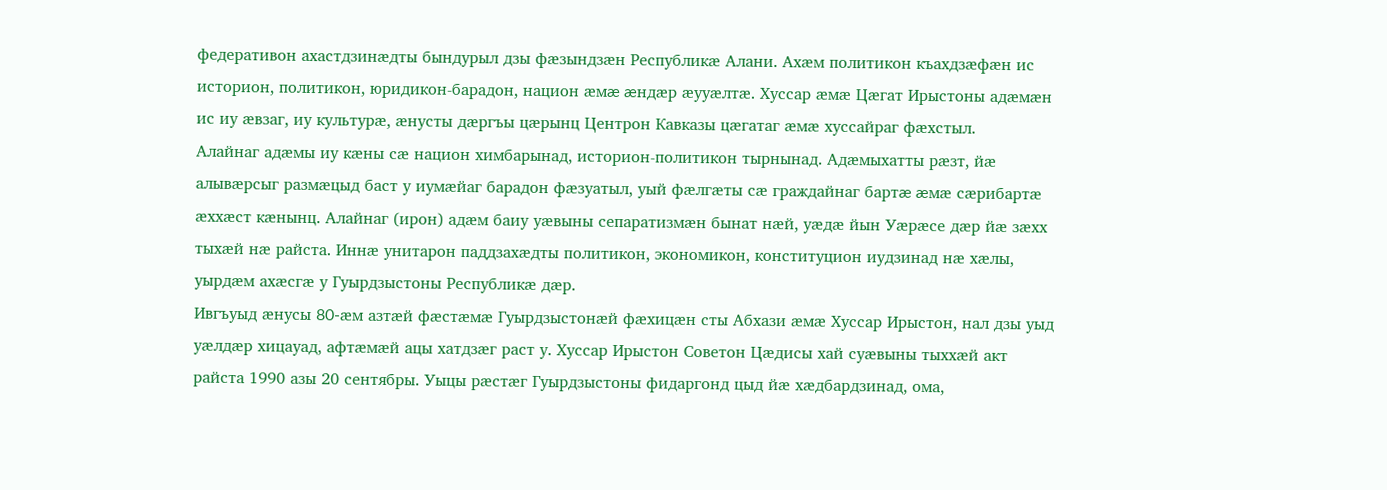федеративон ахастдзинæдты бындурыл дзы фæзындзæн Республикæ Алани. Ахæм политикон къахдзæфæн ис историон, политикон, юридикон-барадон, национ æмæ æндæр æууæлтæ. Хуссар æмæ Цæгат Ирыстоны адæмæн ис иу æвзаг, иу культурæ, æнусты дæргъы цæрынц Центрон Кавказы цæгатаг æмæ хуссайраг фæхстыл.
Алайнаг адæмы иу кæны сæ национ химбарынад, историон-политикон тырнынад. Адæмыхатты рæзт, йæ алывæрсыг размæцыд баст у иумæйаг барадон фæзуатыл, уый фæлгæты сæ граждайнаг бартæ æмæ сæрибартæ æххæст кæнынц. Алайнаг (ирон) адæм баиу уæвыны сепаратизмæн бынат нæй, уæдæ йын Уæрæсе дæр йæ зæхх тыхæй нæ райста. Иннæ унитарон паддзахæдты политикон, экономикон, конституцион иудзинад нæ хæлы, уырдæм ахæсгæ у Гуырдзыстоны Республикæ дæр.
Ивгъуыд æнусы 80-æм азтæй фæстæмæ Гуырдзыстонæй фæхицæн сты Абхази æмæ Хуссар Ирыстон, нал дзы уыд уæлдæр хицауад, афтæмæй ацы хатдзæг раст у. Хуссар Ирыстон Советон Цæдисы хай суæвыны тыххæй акт райста 1990 азы 20 сентябры. Уыцы рæстæг Гуырдзыстоны фидаргонд цыд йæ хæдбардзинад, ома,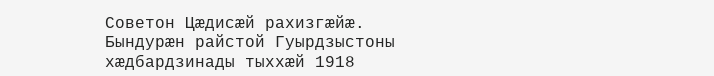Советон Цæдисæй рахизгæйæ. Бындурæн райстой Гуырдзыстоны хæдбардзинады тыххæй 1918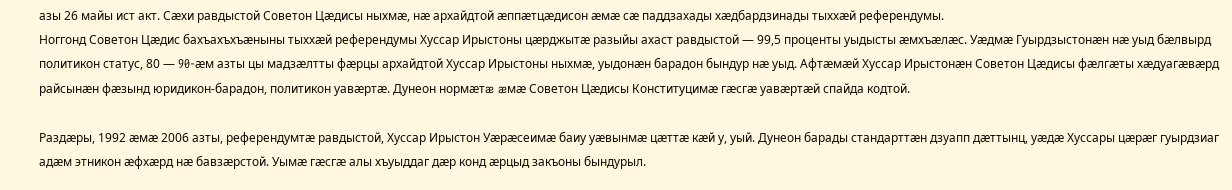азы 26 майы ист акт. Сæхи равдыстой Советон Цæдисы ныхмæ, нæ архайдтой æппæтцæдисон æмæ сæ паддзахады хæдбардзинады тыххæй референдумы.
Ноггонд Советон Цæдис бахъахъхъæныны тыххæй референдумы Хуссар Ирыстоны цæрджытæ разыйы ахаст равдыстой — 99,5 проценты уыдысты æмхъæлæс. Уæдмæ Гуырдзыстонæн нæ уыд бæлвырд политикон статус, 80 — 90-æм азты цы мадзæлтты фæрцы архайдтой Хуссар Ирыстоны ныхмæ, уыдонæн барадон бындур нæ уыд. Афтæмæй Хуссар Ирыстонæн Советон Цæдисы фæлгæты хæдуагæвæрд райсынæн фæзынд юридикон-барадон, политикон уавæртæ. Дунеон нормæтæ æмæ Советон Цæдисы Конституцимæ гæсгæ уавæртæй спайда кодтой.

Раздæры, 1992 æмæ 2006 азты, референдумтæ равдыстой, Хуссар Ирыстон Уæрæсеимæ баиу уæвынмæ цæттæ кæй у, уый. Дунеон барады стандарттæн дзуапп дæттынц, уæдæ Хуссары цæрæг гуырдзиаг адæм этникон æфхæрд нæ бавзæрстой. Уымæ гæсгæ алы хъуыддаг дæр конд æрцыд закъоны бындурыл.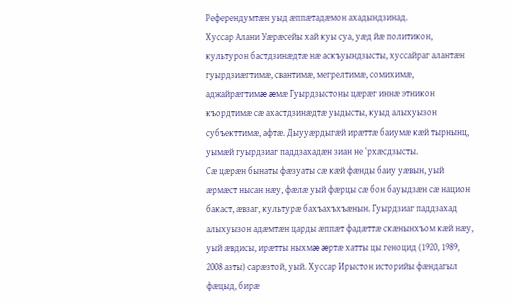Референдумтæн уыд æппæтадæмон ахадындзинад.
Хуссар Алани Уæрæсейы хай куы суа, уæд йæ политикон, культурон бастдзинæдтæ нæ аскъуындзысты, хуссайраг алантæн гуырдзиæгтимæ, свантимæ, мегрелтимæ, сомихимæ, аджайрæгтимæ æмæ Гуырдзыстоны цæрæг иннæ этникон къордтимæ сæ ахастдзинæдтæ уыдысты, куыд алыхуызон субъекттимæ, афтæ. Дыууæрдыгæй ирæттæ баиумæ кæй тырнынц, уымæй гуырдзиаг паддзахадæн зиан не ‘рхæсдзысты.
Сæ цæрæн бынаты фæзуаты сæ кæй фæнды баиу уæвын, уый æрмæст нысан нæу, фæлæ уый фæрцы сæ бон бауыдзæн сæ национ бакаст, æвзаг, культурæ бахъахъхъæнын. Гуырдзиаг паддзахад алыхуызон адæмтæн царды æппæт фадæттæ скæнынхъом кæй нæу, уый æвдисы, ирæтты ныхмæ æртæ хатты цы геноцид (1920, 1989, 2008 азты) сарæзтой, уый. Хуссар Ирыстон историйы фæндагыл фæцыд, бирæ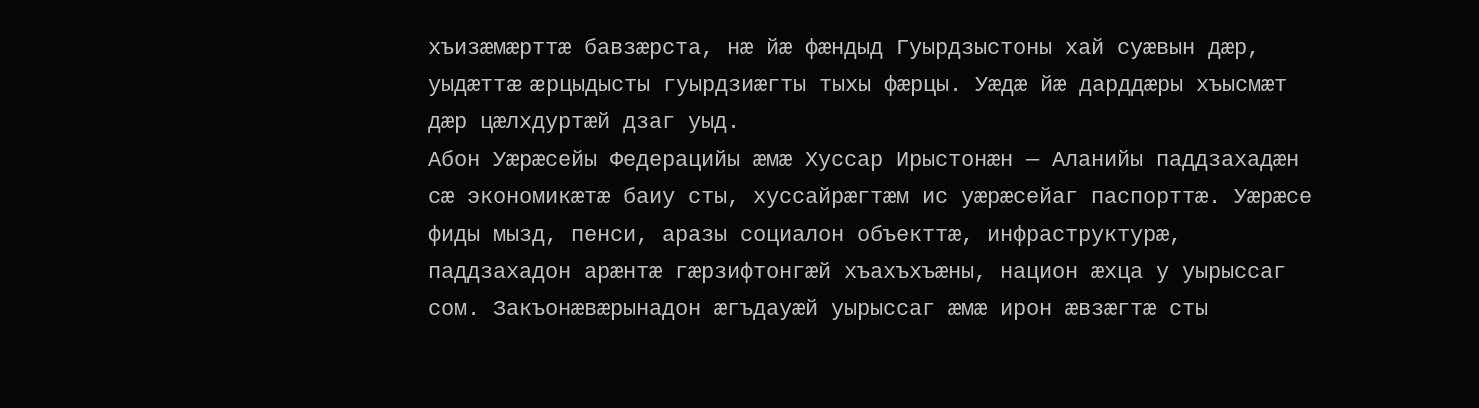хъизæмæрттæ бавзæрста, нæ йæ фæндыд Гуырдзыстоны хай суæвын дæр, уыдæттæ æрцыдысты гуырдзиæгты тыхы фæрцы. Уæдæ йæ дарддæры хъысмæт дæр цæлхдуртæй дзаг уыд.
Абон Уæрæсейы Федерацийы æмæ Хуссар Ирыстонæн — Аланийы паддзахадæн сæ экономикæтæ баиу сты, хуссайрæгтæм ис уæрæсейаг паспорттæ. Уæрæсе фиды мызд, пенси, аразы социалон объекттæ, инфраструктурæ, паддзахадон арæнтæ гæрзифтонгæй хъахъхъæны, национ æхца у уырыссаг сом. Закъонæвæрынадон æгъдауæй уырыссаг æмæ ирон æвзæгтæ сты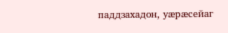паддзахадон, уæрæсейаг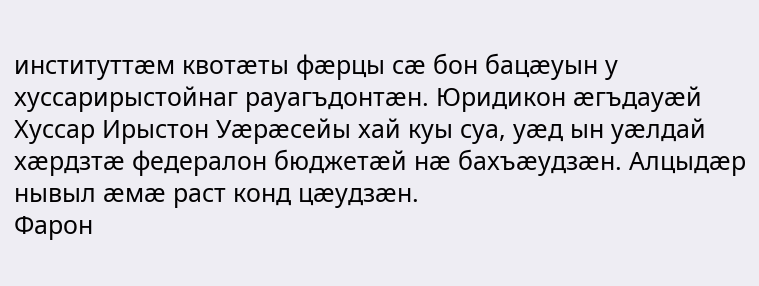институттæм квотæты фæрцы сæ бон бацæуын у хуссарирыстойнаг рауагъдонтæн. Юридикон æгъдауæй Хуссар Ирыстон Уæрæсейы хай куы суа, уæд ын уæлдай хæрдзтæ федералон бюджетæй нæ бахъæудзæн. Алцыдæр нывыл æмæ раст конд цæудзæн.
Фарон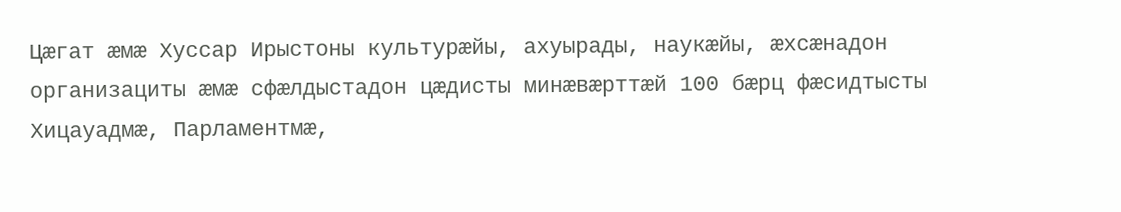Цæгат æмæ Хуссар Ирыстоны культурæйы, ахуырады, наукæйы, æхсæнадон организациты æмæ сфæлдыстадон цæдисты минæвæрттæй 100 бæрц фæсидтысты Хицауадмæ, Парламентмæ,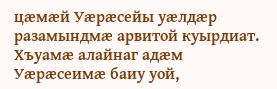цæмæй Уæрæсейы уæлдæр разамындмæ арвитой куырдиат. Хъуамæ алайнаг адæм Уæрæсеимæ баиу уой,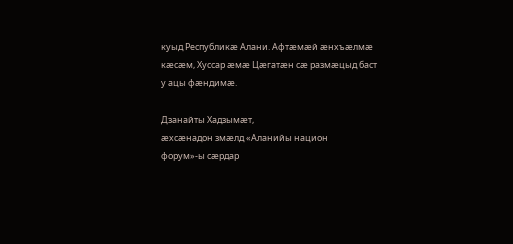куыд Республикæ Алани. Афтæмæй æнхъæлмæ кæсæм, Хуссар æмæ Цæгатæн сæ размæцыд баст у ацы фæндимæ.

Дзанайты Хадзымæт,
æхсæнадон змæлд «Аланийы национ
форум»-ы сæрдар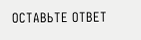ОСТАВЬТЕ ОТВЕТ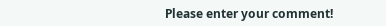Please enter your comment!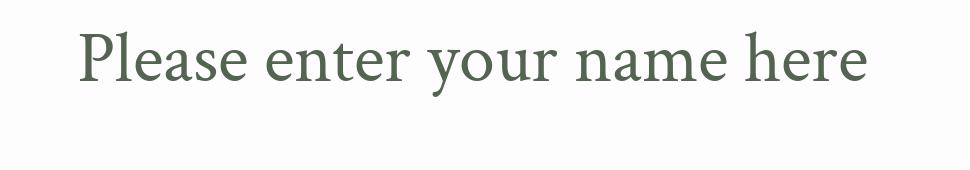Please enter your name here